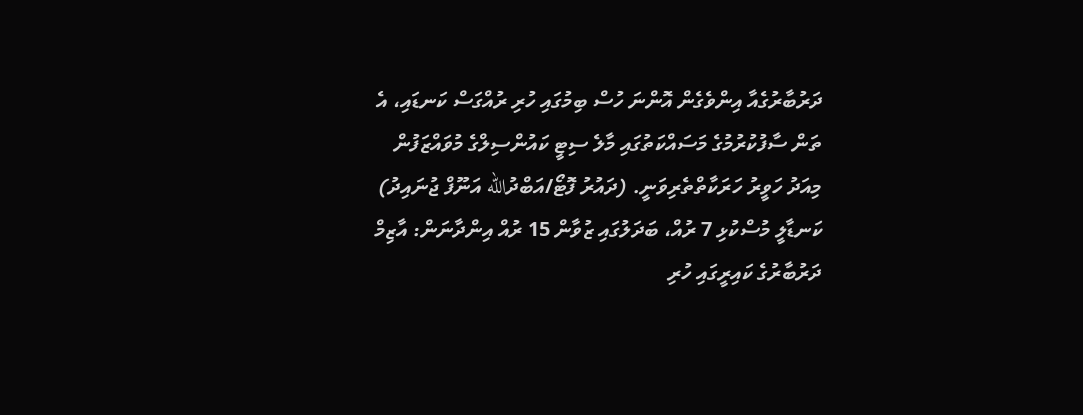ދަރުބާރުގެއާ އިންވެގެން އޮންނަ ހުސް ބިމުގައި ހުރި ރުއްގަސް ކަނޑައި، އެ ތަން ސާފުކުރުމުގެ މަސައްކަތުގައި މާލެ ސިޓީ ކައުންސިލްގެ މުވައްޒަފުން މިއަދު ހަވީރު ހަރަކާތްތެރިވަނީ. (ދައުރު ފޮޓޯ/އަބްދުالله އަނޫފް ޖުނައިދު)
ކަނޑާލީ މުސްކުޅި 7 ރުއް، ބަދަލުގައި ޒުވާން 15 ރުއް އިންދާނަން: އާޒިމް
ދަރުބާރުގެ ކައިރީގައި ހުރި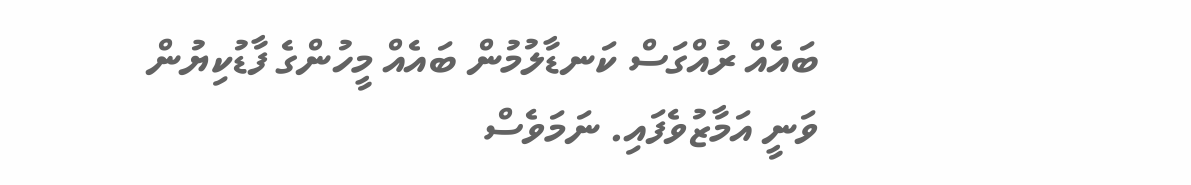ބައެއް ރުއްގަސް ކަނޑާލުމުން ބައެއް މީހުންގެ ފާޑުކިޔުން ވަނީ އަމާޒުވެފައި. ނަމަވެސް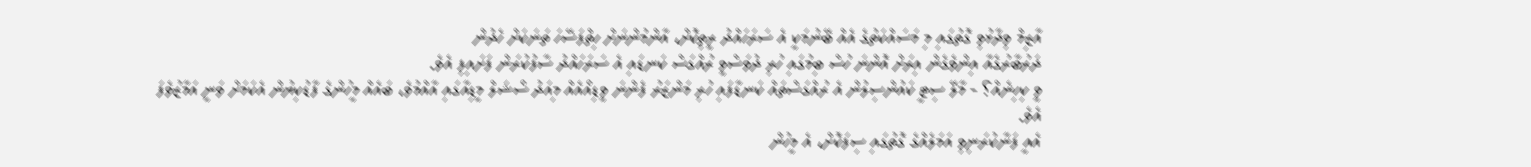އާޒިމް ވިދާޅުވި ގޮތުގައި މި މަސައްކަތުގެ އެއް ބޭނުމަކީ އެ ސަރަހައްދު ރީތިކޮށް، އާންމުންނަށް ހިތްފަސޭހަ ތަނަކަށް ހެދުން
ދަރުބާރުގެއާ އިންވެގެން އިރަށް އޮންނަ ހުސް ބިމުގައި ހުރި ދުވަސްވީ ރުއްގަސް ކަނޑައި އެ ސަރަހައްދު ސާފުކުރަން ފަށައިފި އެވެ.
ވީ ކިހިނެއް؟ - މާލޭ ސިޓީ ކައުންސިލުން އެ ރުއްގަސްތައް ކަނޑާފައި ހުރި މަންޒަރު ފެންނަ ވީޑިއޯއެއް މިއަދު ސޯޝަލް މީޑިއާގައި އާއްމުވެ، ބައެއް މީހުންގެ ފާޑުކިޔުން އެކަމަށް ވަނީ އަމާޒުވެފަ އެވެ.
އެއީ ފަނާކުރަނިވި އަމަލެއްގެ ގޮތުގައި ސިފަކޮށް، އެ މީހުން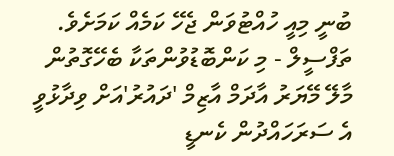ބުނީ މިއީ ހުއްޓުވަން ޖެހޭ ކަމެއް ކަމަށެވެ.
ތަފްސީލް - މި ކަންބޮޑުވުންތަކާ ބެހޭގޮތުން މާލޭ މޭޔަރު އާދަމް އާޒިމް 'ދައުރު'އަށް ވިދާޅުވީ އެ ސަރަހައްދުން ކެނޑީ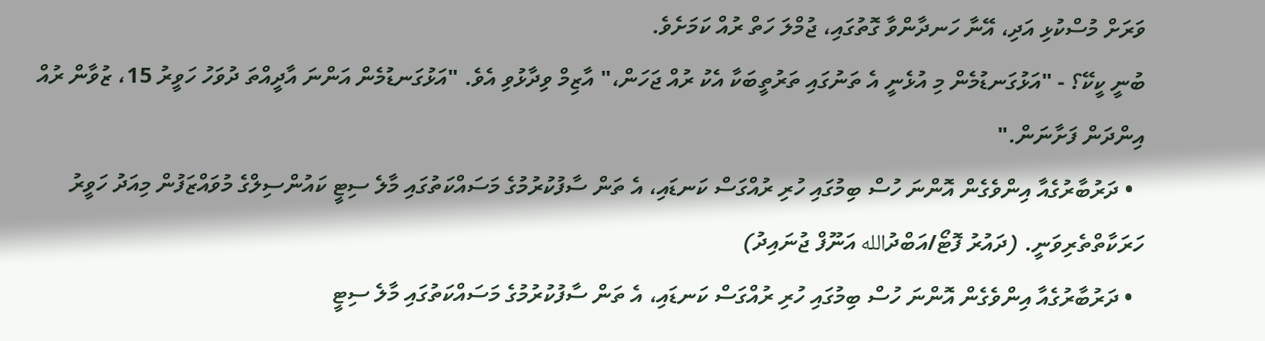ވަރަށް މުސްކުޅި އަދި، އޭނާ ހަނދާންވާ ގޮތުގައި، ޖުމްލަ ހަތް ރުއް ކަމަށެވެ.
ބުނީ ކީކޭ؟ - "އަޅުގަނޑުމެން މި އުޅެނީ އެ ތަނުގައި ތަރުތީބަކާ އެކު ރުއް ޖަހަން،" އާޒިމް ވިދާޅުވި އެވެ. "އަޅުގަނޑުމެން އަންނަ އާދީއްތަ ދުވަހު ހަވީރު 15، ޒުވާން ރުއް އިންދަން ފަށާނަން."
  • ދަރުބާރުގެއާ އިންވެގެން އޮންނަ ހުސް ބިމުގައި ހުރި ރުއްގަސް ކަނޑައި، އެ ތަން ސާފުކުރުމުގެ މަސައްކަތުގައި މާލެ ސިޓީ ކައުންސިލްގެ މުވައްޒަފުން މިއަދު ހަވީރު ހަރަކާތްތެރިވަނީ. (ދައުރު ފޮޓޯ/އަބްދުالله އަނޫފް ޖުނައިދު)
  • ދަރުބާރުގެއާ އިންވެގެން އޮންނަ ހުސް ބިމުގައި ހުރި ރުއްގަސް ކަނޑައި، އެ ތަން ސާފުކުރުމުގެ މަސައްކަތުގައި މާލެ ސިޓީ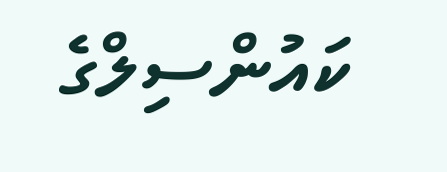ކައުންސިލްގެ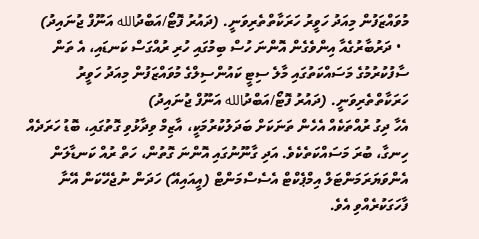މުވައްޒަފުން މިއަދު ހަވީރު ހަރަކާތްތެރިވަނީ. (ދައުރު ފޮޓޯ/އަބްދުالله އަނޫފް ޖުނައިދު)
  • ދަރުބާރުގެއާ އިންވެގެން އޮންނަ ހުސް ބިމުގައި ހުރި ރުއްގަސް ކަނޑައި، އެ ތަން ސާފުކުރުމުގެ މަސައްކަތުގައި މާލެ ސިޓީ ކައުންސިލްގެ މުވައްޒަފުން މިއަދު ހަވީރު ހަރަކާތްތެރިވަނީ. (ދައުރު ފޮޓޯ/އަބްދުالله އަނޫފް ޖުނައިދު)
އެހާ ދިގު ރުއްތަކެއް އެހެން ތަނަކަށް ބަދަލުކުރުމަކީ، އާޒިމް ވިދާޅުވި ގޮތުގައި، ބޮޑު ހަރަދެއް ހިނގާ، ބުރަ މަސައްކަތެކެވެ. އަދި ގާނޫނުގައި އޮންނަ ގޮތުން، ހަތް ރުއް ކަނޑާލަން އެންވަޔަރަމަންޓަލް އިމްޕެކްޓް އެސެސްމަންޓް (އީއައިއޭ) ހަދަން ނުޖެހޭކަން އޭނާ ފާހަގަކުރެއްވި އެވެ.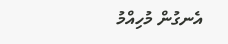އެނގުން މުހިއްމު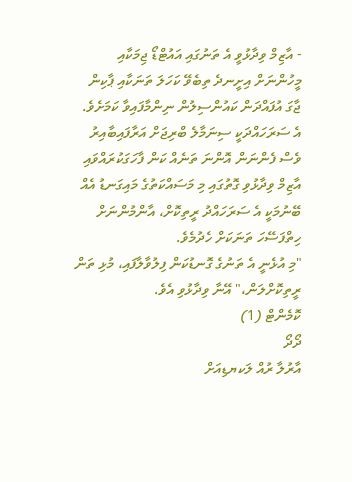- އާޒިމް ވިދާޅުވީ އެ ތަނުގައި އައުޓްޑޯ ޖިމަކާއި މީހުންނަށް އިށީނދެ ތިބެވޭ ކަހަލަ ތަނަކާއި ޕާކިން ޖާގަ އުފައްދަން ކައުންސިލުން ނިންމާފައިވާ ކަމަށެވެ.
އެ ސަރަހައްދަކީ ސިނަމާލެ ބްރިޖަށް އަރާފައިބާއިރު ވެސް ފެންނަން އޮންނަ ތަނެއް ކަން ފާހަގަކުރައްވައި އާޒިމް ވިދާޅުވި ގޮތުގައި މި މަސައްކަތުގެ މައިގަނޑު އެއް ބޭނުމަކީ އެ ސަރަހައްދު ރީތިކޮށް، އާންމުންނަށް ހިތްފަސޭހަ ތަނަކަށް ހެދުމެވެ.
"މި އުޅެނީ އެ ތަނުގެ ގޮނޑުކަން ފިލުވާލާފައި، މުޅި ތަން ރީތިކޮށްލަން،" އޭނާ ވިދާޅުވި އެވެ.
ކޮމެންޓް (1)
ދޯދޯ
އާރުލާ ރުއް ލަކޔޑިއަށް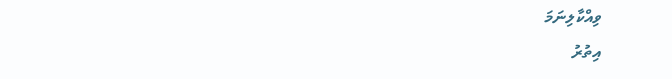ވިއްކާލިނަމަ
އިތުރު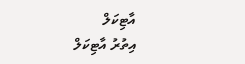އާޓިކަލް
އިތުރު އާޓިކަލް